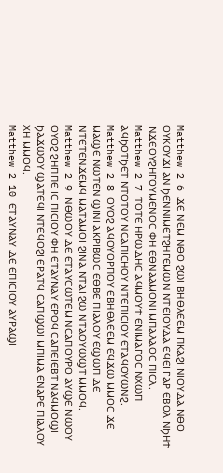Matthew 2 6 ϪⲈ ⲚⲈⲘ ⲚⲐⲞ ϨⲰⲒ ⲂⲎⲐⲖⲈⲈⲘ ⲠⲔⲀϨⲒ ⲚⲒⲞⲨⲆⲀ ⲚⲐⲞ ⲞⲨⲔⲞⲨϪⲒ ⲀⲚ ϦⲈⲚⲚⲒⲘⲈⲦϨⲎⲄⲈⲘⲰⲚ ⲚⲦⲈⲒⲞⲨⲆⲀ ⲈϤⲈⲒ ⲄⲀⲢ ⲈⲂⲞⲖ ⲚϦⲎϮ ⲚϪⲈⲞⲨϨⲎⲄⲞⲨⲘⲈⲚⲞⲤ ⲪⲎ ⲈⲐⲚⲀⲀⲘⲞⲚⲒ ⲘⲠⲀⲖⲀⲞⲤ ⲠⲒⲤⲖ.
Matthew 2 7 ⲦⲞⲦⲈ ⲎⲢⲰⲆⲎⲤ ⲀϤⲘⲞⲨϮ ⲈⲚⲒⲘⲀⲄⲞⲤ ⲚⲬⲰⲠ ⲀϤϦⲞⲦϦⲈⲦ ⲚⲦⲞⲦⲞⲨ ⲚⲤⲀⲠⲒⲤⲎⲞⲨ ⲚⲦⲈⲠⲒⲤⲒⲞⲨ ⲈⲦⲀϤⲞⲨⲰⲚϨ.
Matthew 2 8 ⲞⲨⲞϨ ⲀϤⲞⲨⲞⲢⲠⲞⲨ ⲈⲂⲎⲐⲖⲈⲈⲘ ⲈϤϪⲰ ⲘⲘⲞⲤ ϪⲈ ⲘⲀϢⲈ ⲚⲰⲦⲈⲚ ϢⲒⲚⲒ ⲀⲔⲢⲒⲂⲰⲤ ⲈⲐⲂⲈ ⲠⲒⲀⲖⲞⲨ ⲈϢⲰⲠ ⲆⲈ ⲚⲦⲈⲦⲈⲚϪⲈⲘϤ ⲘⲀⲦⲀⲘⲞⲒ ϨⲒⲚⲀ ⲚⲦⲀⲒ ϨⲰ ⲚⲦⲀⲞⲨⲰϢⲦ ⲘⲘⲞϤ.
Matthew 2 9 ⲚⲐⲰⲞⲨ ⲆⲈ ⲈⲦⲀⲨⲤⲰⲦⲈⲘ ⲚⲤⲀⲠⲞⲨⲢⲞ ⲀⲨϢⲈ ⲚⲰⲞⲨ ⲞⲨⲞϨ ϨⲎⲠⲠⲈ ⲒⲤ ⲠⲒⲤⲒⲞⲨ ⲪⲎ ⲈⲦⲀⲨⲚⲀⲨ ⲈⲢⲞϤ ⲤⲀⲠⲈⲒⲈⲂⲦ ⲚⲀϤⲘⲞϢⲒ ϦⲀϪⲰⲞⲨ ϢⲀⲦⲈϤⲒ ⲚⲦⲈϤⲞϨⲒ ⲈⲢⲀⲦϤ ⲤⲀⲠϢⲰⲒ ⲘⲠⲒⲘⲀ ⲈⲚⲀⲢⲈ ⲠⲒⲀⲖⲞⲨ ⲬⲎ ⲘⲘⲞϤ.
Matthew 2 10 ⲈⲦⲀⲨⲚⲀⲨ ⲆⲈ ⲈⲠⲒⲤⲒⲞⲨ ⲀⲨⲢⲀϢⲒ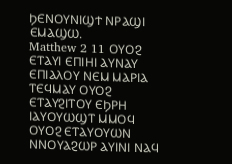ϦⲈⲚⲞⲨⲚⲒϢϮ ⲚⲢⲀϢⲒ ⲈⲘⲀϢⲰ.
Matthew 2 11 ⲞⲨⲞϨ ⲈⲦⲀⲨⲒ ⲈⲠⲒⲎⲒ ⲀⲨⲚⲀⲨ ⲈⲠⲒⲀⲖⲞⲨ ⲚⲈⲘ ⲘⲀⲢⲒⲀ ⲦⲈϤⲘⲀⲨ ⲞⲨⲞϨ ⲈⲦⲀⲨϨⲒⲦⲞⲨ ⲈϦⲢⲎ ⲒⲀⲨⲞⲨⲰϢⲦ ⲘⲘⲞϤ ⲞⲨⲞϨ ⲈⲦⲀⲨⲞⲨⲰⲚ ⲚⲚⲞⲨⲀϨⲰⲢ ⲀⲨⲒⲚⲒ ⲚⲀϤ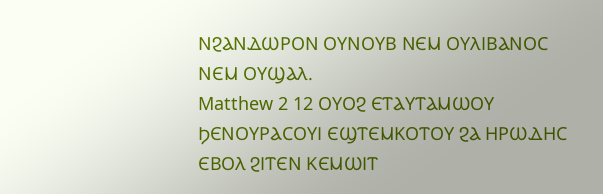ⲚϨⲀⲚⲆⲰⲢⲞⲚ ⲞⲨⲚⲞⲨⲂ ⲚⲈⲘ ⲞⲨⲖⲒⲂⲀⲚⲞⲤ ⲚⲈⲘ ⲞⲨϢⲀⲖ.
Matthew 2 12 ⲞⲨⲞϨ ⲈⲦⲀⲨⲦⲀⲘⲰⲞⲨ ϦⲈⲚⲞⲨⲢⲀⲤⲞⲨⲒ ⲈϢⲦⲈⲘⲔⲞⲦⲞⲨ ϨⲀ ⲎⲢⲰⲆⲎⲤ ⲈⲂⲞⲖ ϨⲒⲦⲈⲚ ⲔⲈⲘⲰⲒⲦ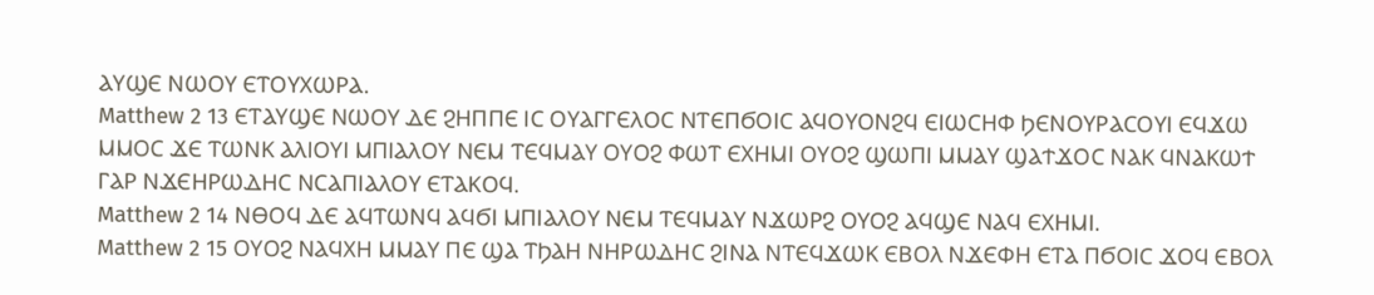ⲀⲨϢⲈ ⲚⲰⲞⲨ ⲈⲦⲞⲨⲬⲰⲢⲀ.
Matthew 2 13 ⲈⲦⲀⲨϢⲈ ⲚⲰⲞⲨ ⲆⲈ ϨⲎⲠⲠⲈ ⲒⲤ ⲞⲨⲀⲄⲄⲈⲖⲞⲤ ⲚⲦⲈⲠϬⲞⲒⲤ ⲀϤⲞⲨⲞⲚϨϤ ⲈⲒⲰⲤⲎⲪ ϦⲈⲚⲞⲨⲢⲀⲤⲞⲨⲒ ⲈϤϪⲰ ⲘⲘⲞⲤ ϪⲈ ⲦⲰⲚⲔ ⲀⲖⲒⲞⲨⲒ ⲘⲠⲒⲀⲖⲞⲨ ⲚⲈⲘ ⲦⲈϤⲘⲀⲨ ⲞⲨⲞϨ ⲪⲰⲦ ⲈⲬⲎⲘⲒ ⲞⲨⲞϨ ϢⲰⲠⲒ ⲘⲘⲀⲨ ϢⲀϮϪⲞⲤ ⲚⲀⲔ ϤⲚⲀⲔⲰϮ ⲄⲀⲢ ⲚϪⲈⲎⲢⲰⲆⲎⲤ ⲚⲤⲀⲠⲒⲀⲖⲞⲨ ⲈⲦⲀⲔⲞϤ.
Matthew 2 14 ⲚⲐⲞϤ ⲆⲈ ⲀϤⲦⲰⲚϤ ⲀϤϬⲒ ⲘⲠⲒⲀⲖⲞⲨ ⲚⲈⲘ ⲦⲈϤⲘⲀⲨ ⲚϪⲰⲢϨ ⲞⲨⲞϨ ⲀϤϢⲈ ⲚⲀϤ ⲈⲬⲎⲘⲒ.
Matthew 2 15 ⲞⲨⲞϨ ⲚⲀϤⲬⲎ ⲘⲘⲀⲨ ⲠⲈ ϢⲀ ⲦϦⲀⲎ ⲚⲎⲢⲰⲆⲎⲤ ϨⲒⲚⲀ ⲚⲦⲈϤϪⲰⲔ ⲈⲂⲞⲖ ⲚϪⲈⲪⲎ ⲈⲦⲀ ⲠϬⲞⲒⲤ ϪⲞϤ ⲈⲂⲞⲖ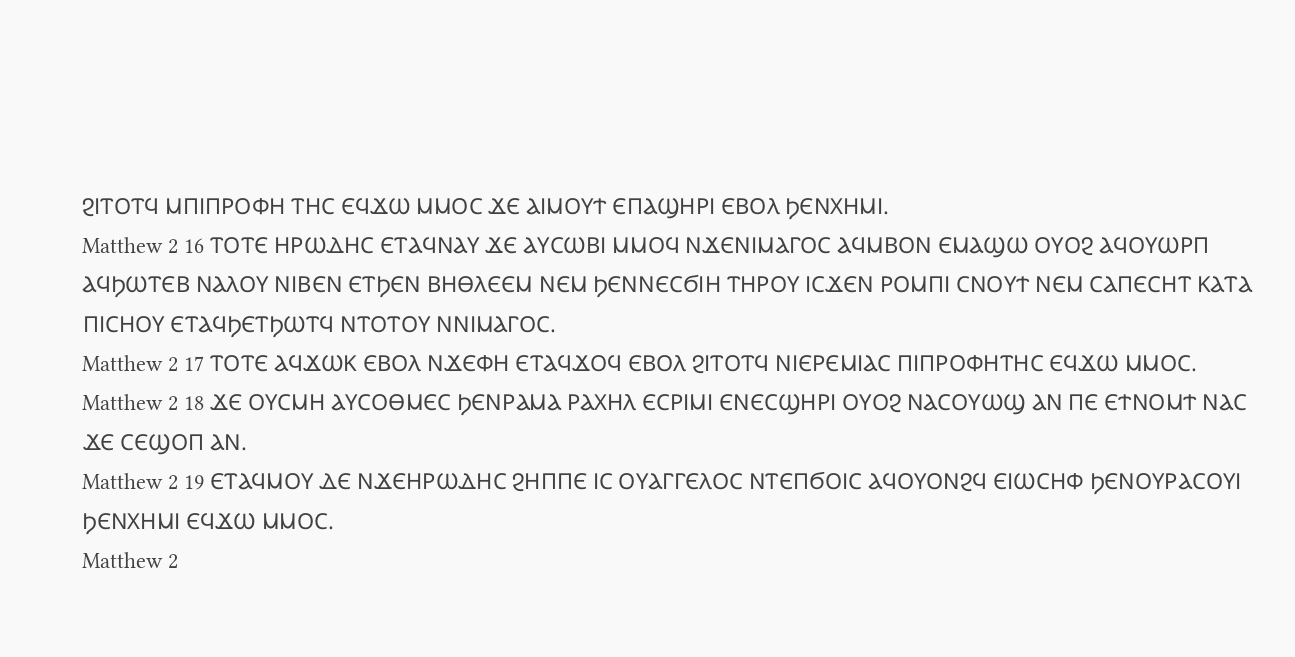ϨⲒⲦⲞⲦϤ ⲘⲠⲒⲠⲢⲞⲪⲎ ⲦⲎⲤ ⲈϤϪⲰ ⲘⲘⲞⲤ ϪⲈ ⲀⲒⲘⲞⲨϮ ⲈⲠⲀϢⲎⲢⲒ ⲈⲂⲞⲖ ϦⲈⲚⲬⲎⲘⲒ.
Matthew 2 16 ⲦⲞⲦⲈ ⲎⲢⲰⲆⲎⲤ ⲈⲦⲀϤⲚⲀⲨ ϪⲈ ⲀⲨⲤⲰⲂⲒ ⲘⲘⲞϤ ⲚϪⲈⲚⲒⲘⲀⲄⲞⲤ ⲀϤⲘⲂⲞⲚ ⲈⲘⲀϢⲰ ⲞⲨⲞϨ ⲀϤⲞⲨⲰⲢⲠ ⲀϤϦⲰⲦⲈⲂ ⲚⲀⲖⲞⲨ ⲚⲒⲂⲈⲚ ⲈⲦϦⲈⲚ ⲂⲎⲐⲖⲈⲈⲘ ⲚⲈⲘ ϦⲈⲚⲚⲈⲤϬⲒⲎ ⲦⲎⲢⲞⲨ ⲒⲤϪⲈⲚ ⲢⲞⲘⲠⲒ ⲤⲚⲞⲨϮ ⲚⲈⲘ ⲤⲀⲠⲈⲤⲎⲦ ⲔⲀⲦⲀ ⲠⲒⲤⲎⲞⲨ ⲈⲦⲀϤϦⲈⲦϦⲰⲦϤ ⲚⲦⲞⲦⲞⲨ ⲚⲚⲒⲘⲀⲄⲞⲤ.
Matthew 2 17 ⲦⲞⲦⲈ ⲀϤϪⲰⲔ ⲈⲂⲞⲖ ⲚϪⲈⲪⲎ ⲈⲦⲀϤϪⲞϤ ⲈⲂⲞⲖ ϨⲒⲦⲞⲦϤ ⲚⲒⲈⲢⲈⲘⲒⲀⲤ ⲠⲒⲠⲢⲞⲪⲎⲦⲎⲤ ⲈϤϪⲰ ⲘⲘⲞⲤ.
Matthew 2 18 ϪⲈ ⲞⲨⲤⲘⲎ ⲀⲨⲤⲞⲐⲘⲈⲤ ϦⲈⲚⲢⲀⲘⲀ ⲢⲀⲬⲎⲖ ⲈⲤⲢⲒⲘⲒ ⲈⲚⲈⲤϢⲎⲢⲒ ⲞⲨⲞϨ ⲚⲀⲤⲞⲨⲰϢ ⲀⲚ ⲠⲈ ⲈϮⲚⲞⲘϮ ⲚⲀⲤ ϪⲈ ⲤⲈϢⲞⲠ ⲀⲚ.
Matthew 2 19 ⲈⲦⲀϤⲘⲞⲨ ⲆⲈ ⲚϪⲈⲎⲢⲰⲆⲎⲤ ϨⲎⲠⲠⲈ ⲒⲤ ⲞⲨⲀⲄⲄⲈⲖⲞⲤ ⲚⲦⲈⲠϬⲞⲒⲤ ⲀϤⲞⲨⲞⲚϨϤ ⲈⲒⲰⲤⲎⲪ ϦⲈⲚⲞⲨⲢⲀⲤⲞⲨⲒ ϦⲈⲚⲬⲎⲘⲒ ⲈϤϪⲰ ⲘⲘⲞⲤ.
Matthew 2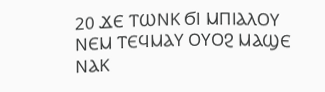20 ϪⲈ ⲦⲰⲚⲔ ϬⲒ ⲘⲠⲒⲀⲖⲞⲨ ⲚⲈⲘ ⲦⲈϤⲘⲀⲨ ⲞⲨⲞϨ ⲘⲀϢⲈ ⲚⲀⲔ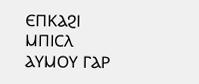ⲈⲠⲔⲀϨⲒ ⲘⲠⲒⲤⲖ ⲀⲨⲘⲞⲨ ⲄⲀⲢ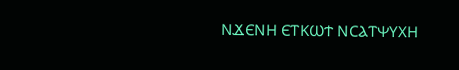ⲚϪⲈⲚⲎ ⲈⲦⲔⲰϮ ⲚⲤⲀⲦⲮⲨⲬⲎ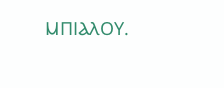ⲘⲠⲒⲀⲖⲞⲨ.